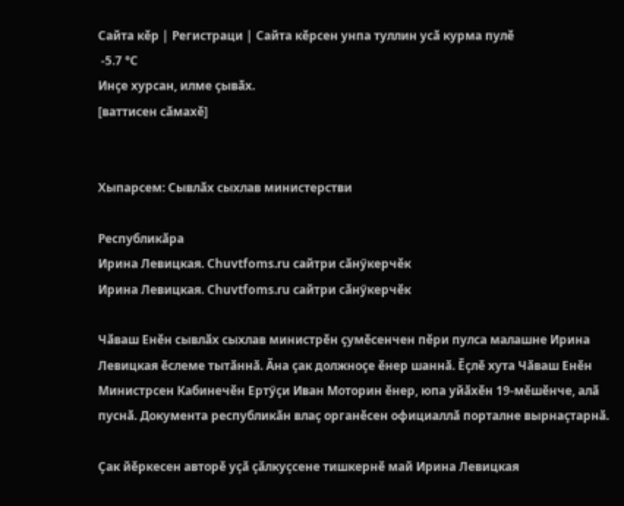Сайта кӗр | Регистраци | Сайта кӗрсен унпа туллин усӑ курма пулӗ
 -5.7 °C
Инҫе хурсан, илме ҫывӑх.
[ваттисен сӑмахӗ]


Хыпарсем: Сывлӑх сыхлав министерстви

Республикӑра
Ирина Левицкая. Chuvtfoms.ru сайтри сӑнӳкерчӗк
Ирина Левицкая. Chuvtfoms.ru сайтри сӑнӳкерчӗк

Чӑваш Енӗн сывлӑх сыхлав министрӗн ҫумӗсенчен пӗри пулса малашне Ирина Левицкая ӗслеме тытӑннӑ. Ӑна ҫак должноҫе ӗнер шаннӑ. Ӗҫлӗ хута Чӑваш Енӗн Министрсен Кабинечӗн Ертӳҫи Иван Моторин ӗнер, юпа уйӑхӗн 19-мӗшӗнче, алӑ пуснӑ. Документа республикӑн влаҫ органӗсен официаллӑ порталне вырнаҫтарнӑ.

Ҫак йӗркесен авторӗ уҫӑ ҫӑлкуҫсене тишкернӗ май Ирина Левицкая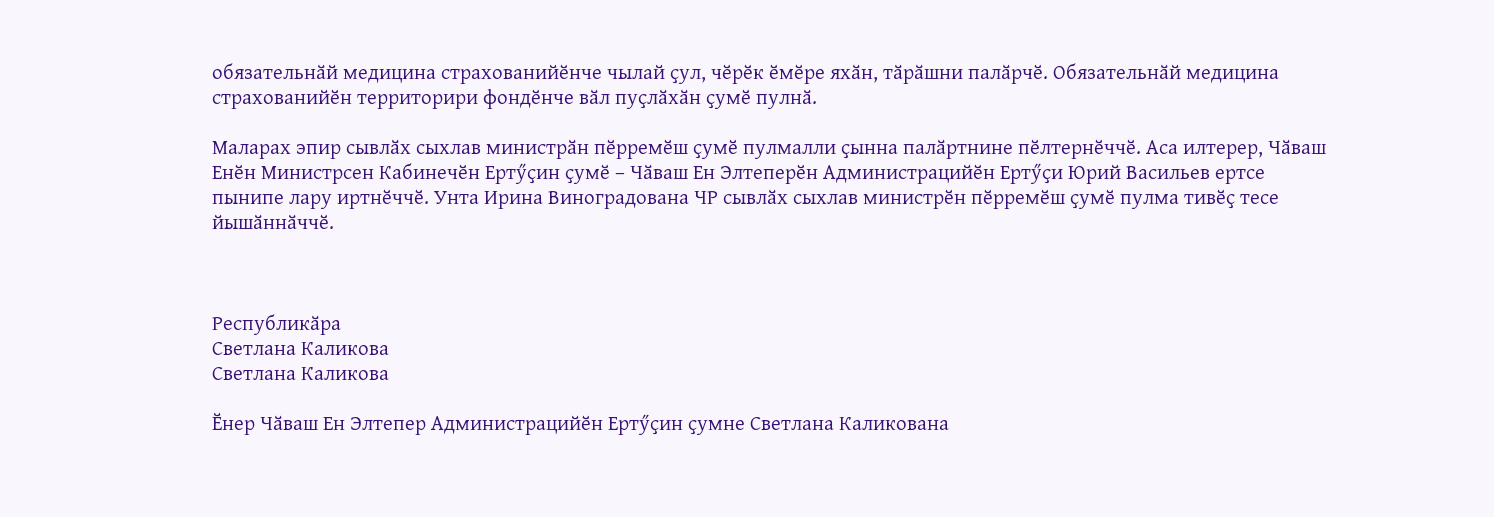обязательнӑй медицина страхованийӗнче чылай ҫул, чӗрӗк ӗмӗре яхӑн, тӑрӑшни палӑрчӗ. Обязательнӑй медицина страхованийӗн территорири фондӗнче вӑл пуҫлӑхӑн ҫумӗ пулнӑ.

Маларах эпир сывлӑх сыхлав министрӑн пӗрремӗш ҫумӗ пулмалли ҫынна палӑртнине пӗлтернӗччӗ. Аса илтерер, Чӑваш Енӗн Министрсен Кабинечӗн Ертӳҫин ҫумӗ – Чӑваш Ен Элтеперӗн Администрацийӗн Ертӳҫи Юрий Васильев ертсе пынипе лару иртнӗччӗ. Унта Ирина Виноградована ЧР сывлӑх сыхлав министрӗн пӗрремӗш ҫумӗ пулма тивӗҫ тесе йышӑннӑччӗ.



Республикӑра
Светлана Каликова
Светлана Каликова

Ӗнер Чӑваш Ен Элтепер Администрацийӗн Ертӳҫин ҫумне Светлана Каликована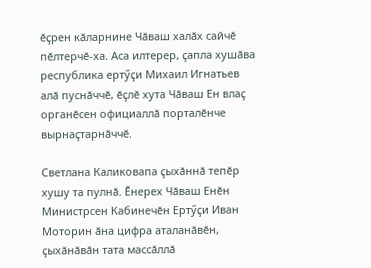ӗҫрен кӑларнине Чӑваш халӑх сайчӗ пӗлтерчӗ-ха. Аса илтерер, ҫапла хушӑва республика ертӳҫи Михаил Игнатьев алӑ пуснӑччӗ, ӗҫлӗ хута Чӑваш Ен влаҫ органӗсен официаллӑ порталӗнче вырнаҫтарнӑччӗ.

Светлана Каликовапа ҫыхӑннӑ тепӗр хушу та пулнӑ. Ӗнерех Чӑваш Енӗн Министрсен Кабинечӗн Ертӳҫи Иван Моторин ӑна цифра аталанӑвӗн, ҫыхӑнӑвӑн тата массӑллӑ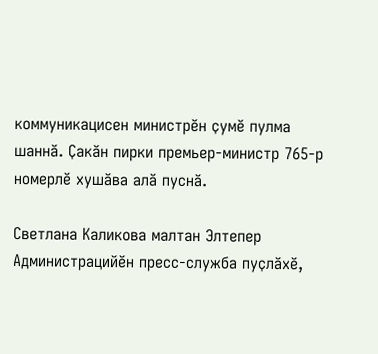коммуникацисен министрӗн ҫумӗ пулма шаннӑ. Ҫакӑн пирки премьер-министр 765-р номерлӗ хушӑва алӑ пуснӑ.

Светлана Каликова малтан Элтепер Администрацийӗн пресс-служба пуҫлӑхӗ,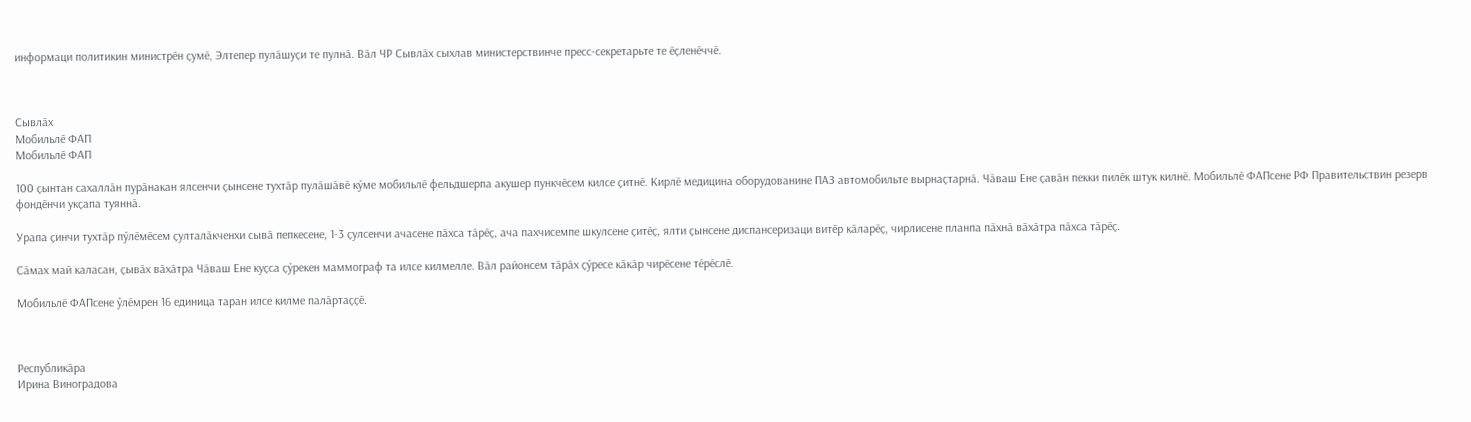информаци политикин министрӗн ҫумӗ, Элтепер пулӑшуҫи те пулнӑ. Вӑл ЧР Сывлӑх сыхлав министерствинче пресс-секретарьте те ӗҫленӗччӗ.



Сывлӑх
Мобильлӗ ФАП
Мобильлӗ ФАП

100 ҫынтан сахаллӑн пурӑнакан ялсенчи ҫынсене тухтӑр пулӑшӑвӗ кӳме мобильлӗ фельдшерпа акушер пункчӗсем килсе ҫитнӗ. Кирлӗ медицина оборудованине ПАЗ автомобильте вырнаҫтарнӑ. Чӑваш Ене ҫавӑн пекки пилӗк штук килнӗ. Мобильлӗ ФАПсене РФ Правительствин резерв фондӗнчи укҫапа туяннӑ.

Урапа ҫинчи тухтӑр пӳлӗмӗсем ҫулталӑкченхи сывӑ пепкесене, 1-3 ҫулсенчи ачасене пӑхса тӑрӗҫ, ача пахчисемпе шкулсене ҫитӗҫ, ялти ҫынсене диспансеризаци витӗр кӑларӗҫ, чирлисене планпа пӑхнӑ вӑхӑтра пӑхса тӑрӗҫ.

Сӑмах май каласан, ҫывӑх вӑхӑтра Чӑваш Ене куҫса ҫӳрекен маммограф та илсе килмелле. Вӑл районсем тӑрӑх ҫӳресе кӑкӑр чирӗсене тӗрӗслӗ.

Мобильлӗ ФАПсене ӳлӗмрен 16 единица таран илсе килме палӑртаҫҫӗ.



Республикӑра
Ирина Виноградова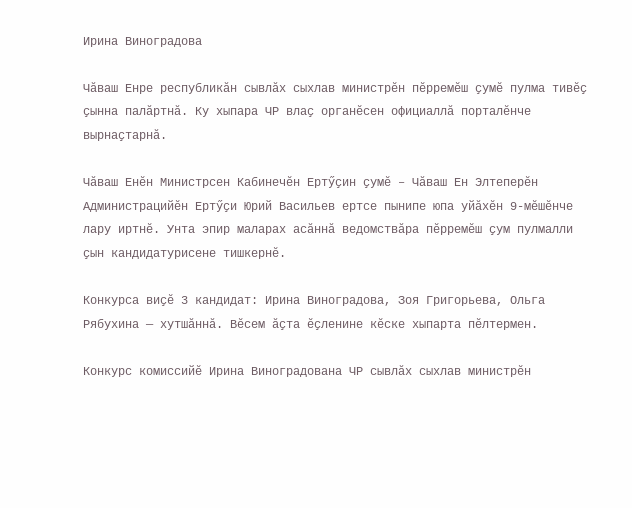Ирина Виноградова

Чӑваш Енре республикӑн сывлӑх сыхлав министрӗн пӗрремӗш ҫумӗ пулма тивӗҫ ҫынна палӑртнӑ. Ку хыпара ЧР влаҫ органӗсен официаллӑ порталӗнче вырнаҫтарнӑ.

Чӑваш Енӗн Министрсен Кабинечӗн Ертӳҫин ҫумӗ – Чӑваш Ен Элтеперӗн Администрацийӗн Ертӳҫи Юрий Васильев ертсе пынипе юпа уйӑхӗн 9-мӗшӗнче лару иртнӗ. Унта эпир маларах асӑннӑ ведомствӑра пӗрремӗш ҫум пулмалли ҫын кандидатурисене тишкернӗ.

Конкурса виҫӗ 3 кандидат: Ирина Виноградова, Зоя Григорьева, Ольга Рябухина — хутшӑннӑ. Вӗсем ӑҫта ӗҫленине кӗске хыпарта пӗлтермен.

Конкурс комиссийӗ Ирина Виноградована ЧР сывлӑх сыхлав министрӗн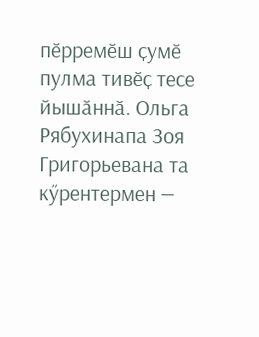пӗрремӗш ҫумӗ пулма тивӗҫ тесе йышӑннӑ. Ольга Рябухинапа Зоя Григорьевана та кӳрентермен —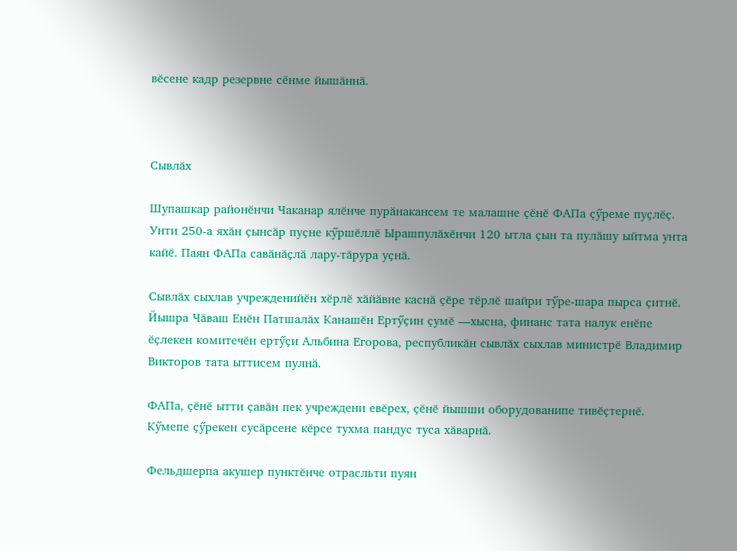вӗсене кадр резервне сӗнме йышӑннӑ.



Сывлӑх

Шупашкар районӗнчи Чаканар ялӗнче пурӑнакансем те малашне ҫӗнӗ ФАПа ҫӳреме пуҫлӗҫ. Унти 250-а яхӑн ҫынсӑр пуҫне кӳршӗллӗ Ырашпулӑхӗнчи 120 ытла ҫын та пулӑшу ыйтма унта кайӗ. Паян ФАПа савӑнӑҫлӑ лару-тӑрура уҫнӑ.

Сывлӑх сыхлав учрежденийӗн хӗрлӗ хӑйӑвне каснӑ ҫӗре тӗрлӗ шайри тӳре-шара пырса ҫитнӗ. Йышра Чӑваш Енӗн Патшалӑх Канашӗн Ертӳҫин ҫумӗ —хысна, финанс тата налук енӗпе ӗҫлекен комитечӗн ертӳҫи Альбина Егорова, республикӑн сывлӑх сыхлав министрӗ Владимир Викторов тата ыттисем пулнӑ.

ФАПа, ҫӗнӗ ытти ҫавӑн пек учреждени евӗрех, ҫӗнӗ йышши оборудованипе тивӗҫтернӗ. Кӳмепе ҫӳрекен сусӑрсене кӗрсе тухма пандус туса хӑварнӑ.

Фельдшерпа акушер пунктӗнче отрасльти пуян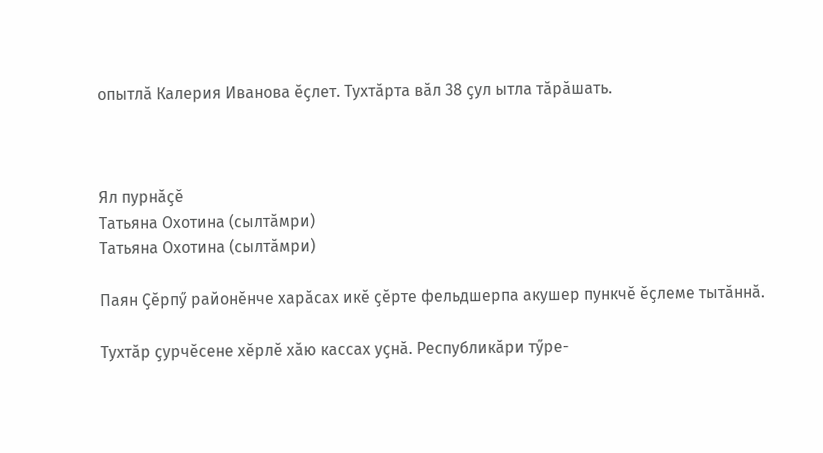опытлӑ Калерия Иванова ӗҫлет. Тухтӑрта вӑл 38 ҫул ытла тӑрӑшать.



Ял пурнӑҫӗ
Татьяна Охотина (сылтӑмри)
Татьяна Охотина (сылтӑмри)

Паян Ҫӗрпӳ районӗнче харӑсах икӗ ҫӗрте фельдшерпа акушер пункчӗ ӗҫлеме тытӑннӑ.

Тухтӑр ҫурчӗсене хӗрлӗ хӑю кассах уҫнӑ. Республикӑри тӳре-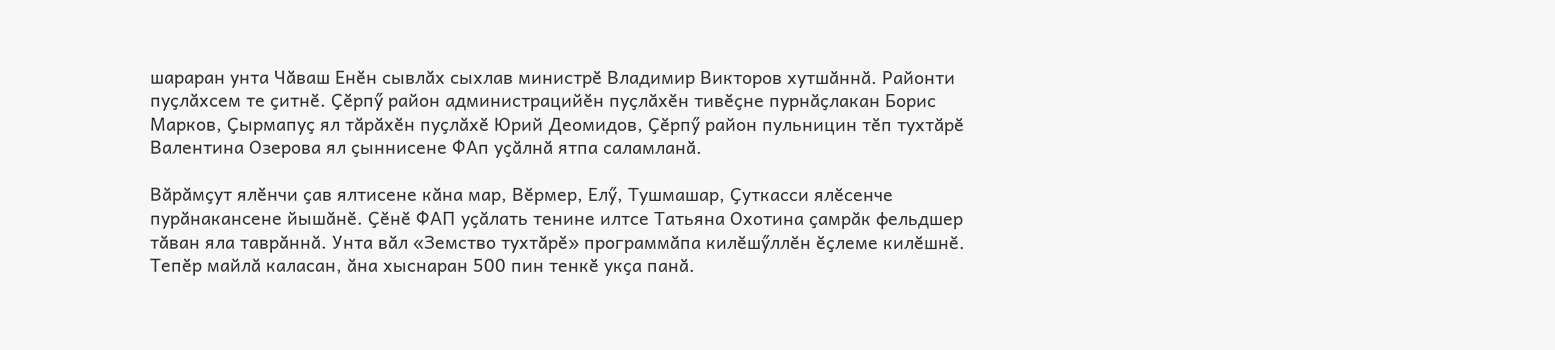шараран унта Чӑваш Енӗн сывлӑх сыхлав министрӗ Владимир Викторов хутшӑннӑ. Районти пуҫлӑхсем те ҫитнӗ. Ҫӗрпӳ район администрацийӗн пуҫлӑхӗн тивӗҫне пурнӑҫлакан Борис Марков, Ҫырмапуҫ ял тӑрӑхӗн пуҫлӑхӗ Юрий Деомидов, Ҫӗрпӳ район пульницин тӗп тухтӑрӗ Валентина Озерова ял ҫыннисене ФАп уҫӑлнӑ ятпа саламланӑ.

Вӑрӑмҫут ялӗнчи ҫав ялтисене кӑна мар, Вӗрмер, Елӳ, Тушмашар, Ҫуткасси ялӗсенче пурӑнакансене йышӑнӗ. Ҫӗнӗ ФАП уҫӑлать тенине илтсе Татьяна Охотина ҫамрӑк фельдшер тӑван яла таврӑннӑ. Унта вӑл «Земство тухтӑрӗ» программӑпа килӗшӳллӗн ӗҫлеме килӗшнӗ. Тепӗр майлӑ каласан, ӑна хыснаран 500 пин тенкӗ укҫа панӑ.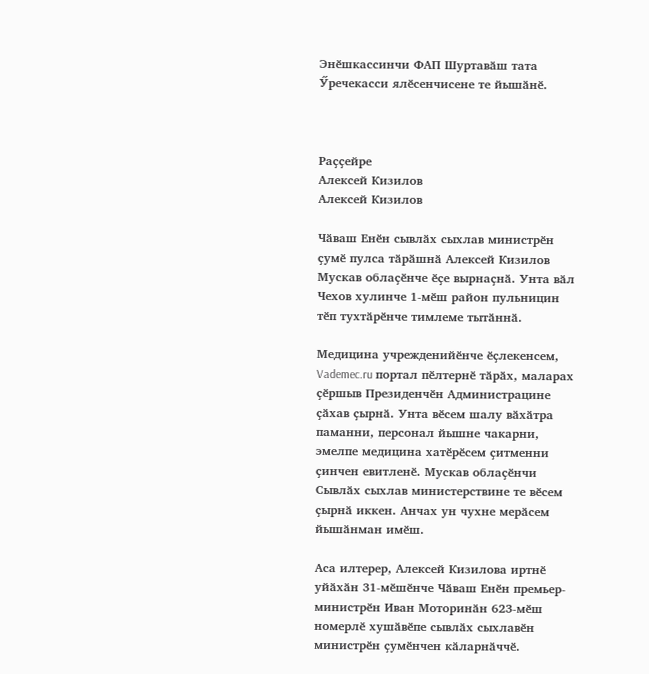Энӗшкассинчи ФАП Шуртавӑш тата Ӳречекасси ялӗсенчисене те йышӑнӗ.



Раҫҫейре
Алексей Кизилов
Алексей Кизилов

Чӑваш Енӗн сывлӑх сыхлав министрӗн ҫумӗ пулса тӑрӑшнӑ Алексей Кизилов Мускав облаҫӗнче ӗҫе вырнаҫнӑ. Унта вӑл Чехов хулинче 1-мӗш район пульницин тӗп тухтӑрӗнче тимлеме тытӑннӑ.

Медицина учрежденийӗнче ӗҫлекенсем, Vademec.ru портал пӗлтернӗ тӑрӑх, маларах ҫӗршыв Президенчӗн Администрацине ҫӑхав ҫырнӑ. Унта вӗсем шалу вӑхӑтра паманни, персонал йышне чакарни, эмелпе медицина хатӗрӗсем ҫитменни ҫинчен евитленӗ. Мускав облаҫӗнчи Сывлӑх сыхлав министерствине те вӗсем ҫырнӑ иккен. Анчах ун чухне мерӑсем йышӑнман имӗш.

Аса илтерер, Алексей Кизилова иртнӗ уйӑхӑн 31-мӗшӗнче Чӑваш Енӗн премьер-министрӗн Иван Моторинӑн 623-мӗш номерлӗ хушӑвӗпе сывлӑх сыхлавӗн министрӗн ҫумӗнчен кӑларнӑччӗ.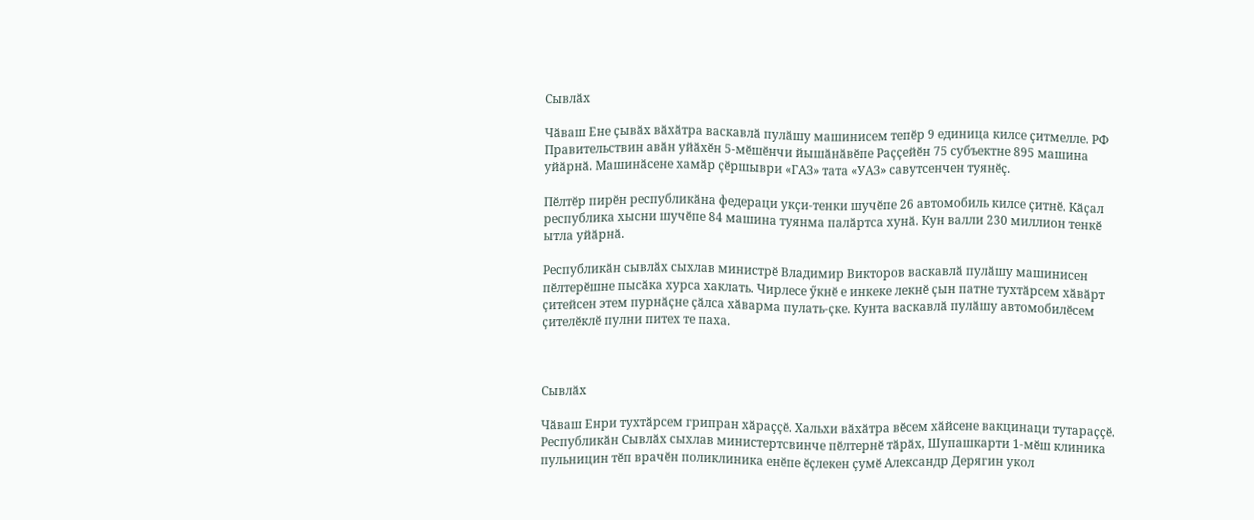Сывлӑх

Чӑваш Ене ҫывӑх вӑхӑтра васкавлӑ пулӑшу машинисем тепӗр 9 единица килсе ҫитмелле. РФ Правительствин авӑн уйӑхӗн 5-мӗшӗнчи йышӑнӑвӗпе Раҫҫейӗн 75 субъектне 895 машина уйӑрнӑ. Машинӑсене хамӑр ҫӗршыври «ГАЗ» тата «УАЗ» савутсенчен туянӗҫ.

Пӗлтӗр пирӗн республикӑна федераци укҫи-тенки шучӗпе 26 автомобиль килсе ҫитнӗ. Кӑҫал республика хысни шучӗпе 84 машина туянма палӑртса хунӑ. Кун валли 230 миллион тенкӗ ытла уйӑрнӑ.

Республикӑн сывлӑх сыхлав министрӗ Владимир Викторов васкавлӑ пулӑшу машинисен пӗлтерӗшне пысӑка хурса хаклать. Чирлесе ӳкнӗ е инкеке лекнӗ ҫын патне тухтӑрсем хӑвӑрт ҫитейсен этем пурнӑҫне ҫӑлса хӑварма пулать-ҫке. Кунта васкавлӑ пулӑшу автомобилӗсем ҫителӗклӗ пулни питех те паха.



Сывлӑх

Чӑваш Енри тухтӑрсем грипран хӑраҫҫӗ. Хальхи вӑхӑтра вӗсем хӑйсене вакцинаци тутараҫҫӗ. Республикӑн Сывлӑх сыхлав министертсвинче пӗлтернӗ тӑрӑх, Шупашкарти 1-мӗш клиника пульницин тӗп врачӗн поликлиника енӗпе ӗҫлекен ҫумӗ Александр Дерягин укол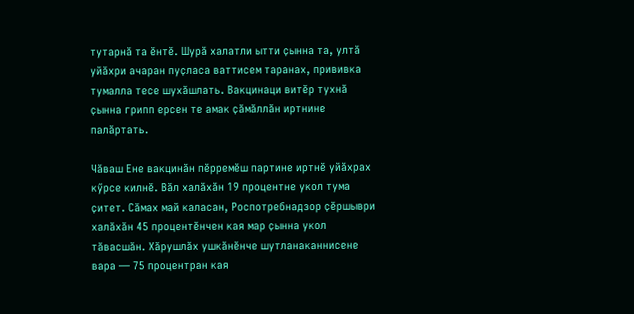тутарнӑ та ӗнтӗ. Шурӑ халатли ытти ҫынна та, ултӑ уйӑхри ачаран пуҫласа ваттисем таранах, прививка тумалла тесе шухӑшлать. Вакцинаци витӗр тухнӑ ҫынна грипп ерсен те амак ҫӑмӑллӑн иртнине палӑртать.

Чӑваш Ене вакцинӑн пӗрремӗш партине иртнӗ уйӑхрах кӳрсе килнӗ. Вӑл халӑхӑн 19 процентне укол тума ҫитет. Сӑмах май каласан, Роспотребнадзор ҫӗршыври халӑхӑн 45 процентӗнчен кая мар ҫынна укол тӑвасшӑн. Хӑрушлӑх ушкӑнӗнче шутланаканнисене вара — 75 процентран кая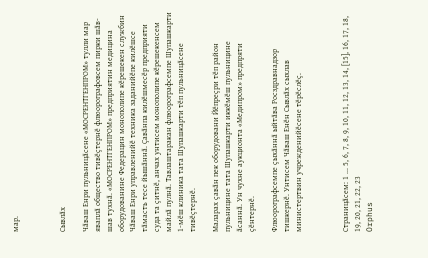мар.



Сывлӑх

Чӑваш Енри пульницӑсене «МОСРЕНТГЕНПРОМ» тулли мар яваплӑ общество тивӗҫтернӗ флюорографовсем пирки шӑв-шав тухнӑ. «МОСРЕНТГЕНПРОМ» предприятин медицина оборудованине Федерацин монополипе кӗрешекен службин Чӑваш Енри управленийӗ техника заданийӗпе килӗшсе тӑмасть тесе йышӑннӑ. Ҫавӑнпа килӗшмесӗр предприяти суда та ҫитнӗ, анчах унтисем монополипе кӗрешекенсем майлӑ пулнӑ. Тавлаштаракан флюорографсемпе Шупашкарти 1-мӗш клиника тата Шупашкарти тӗп пульницӑсене тивӗҫтернӗ.

Маларах ҫавӑн пек оборудовани Йӗпреҫри тӗп район пульницине тата Шупашкарти иккӗмӗш пульницине ӑсаннӑ. Ун чухне аукционта «Медипром» предпряти ҫӗнтернӗ.

Флюорографсемпе ҫыхӑннӑ ыйтӑва Росздравнадзор тишкернӗ. Унтисем Чӑваш Енӗн Сывлӑх сыхлав министертвин учрежденийӗсене тӗрӗслӗҫ.



Страницӑсем: 1 ... 5, 6, 7, 8, 9, 10, 11, 12, 13, 14, [15], 16, 17, 18, 19, 20, 21, 22, 23
Orphus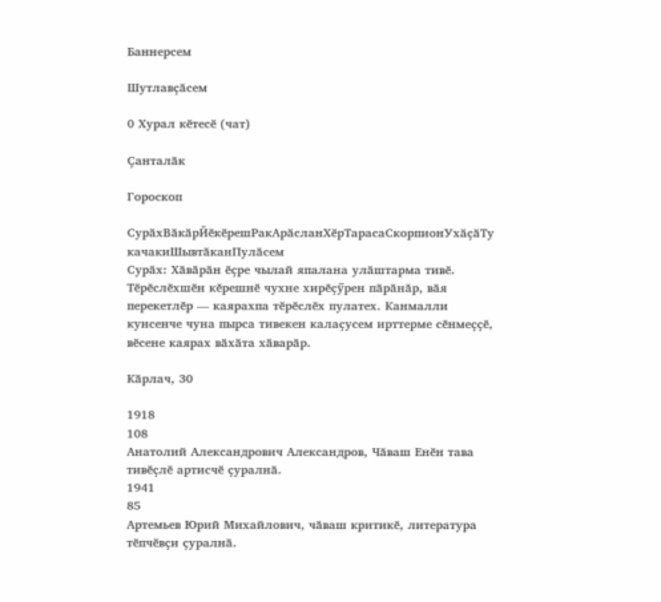Баннерсем

Шутлавҫӑсем

0 Хурал кӗтесӗ (чат)

Ҫанталӑк

Гороскоп

СурӑхВӑкӑрЙӗкӗрешРакАрӑсланХӗрТарасаСкорпионУхӑҫӑТу качакиШывтӑканПулӑсем
Сурӑх: Хӑвӑрӑн ӗҫре чылай япалана улӑштарма тивӗ. Тӗрӗслӗхшӗн кӗрешнӗ чухне хирӗҫӳрен пӑрӑнӑр, вӑя перекетлӗр — каярахпа тӗрӗслӗх пулатех. Канмалли кунсенче чуна пырса тивекен калаҫусем ирттерме сӗнмеҫҫӗ, вӗсене каярах вӑхӑта хӑварӑр.

Кӑрлач, 30

1918
108
Анатолий Александрович Александров, Чӑваш Енӗн тава тивӗҫлӗ артисчӗ ҫуралнӑ.
1941
85
Артемьев Юрий Михайлович, чӑваш критикӗ, литература тӗпчӗвҫи ҫуралнӑ.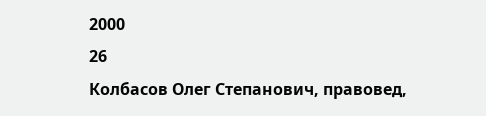2000
26
Колбасов Олег Степанович, правовед,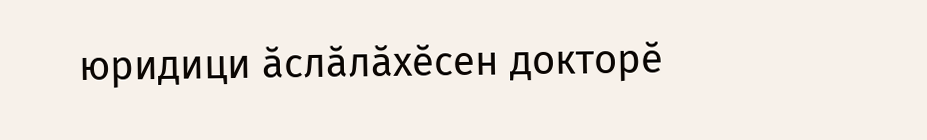юридици ӑслӑлӑхӗсен докторӗ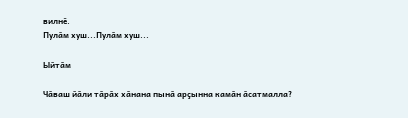вилнӗ.
Пулӑм хуш...Пулӑм хуш...

Ыйтӑм

Чӑваш йӑли тӑрӑх хӑнана пынӑ арҫынна камӑн ӑсатмалла?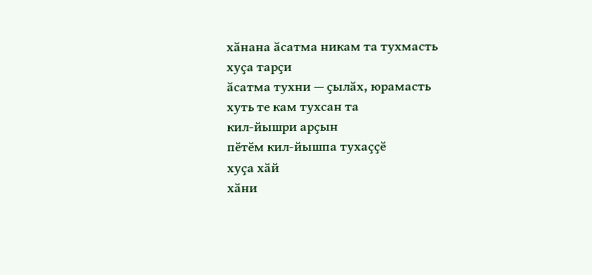хӑнана ӑсатма никам та тухмасть
хуҫа тарҫи
ӑсатма тухни — ҫылӑх, юрамасть
хуть те кам тухсан та
кил-йышри арҫын
пӗтӗм кил-йышпа тухаҫҫӗ
хуҫа хӑй
хӑни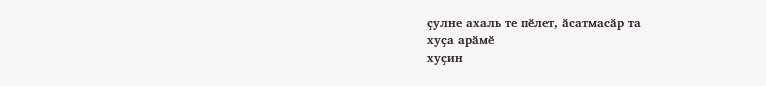ҫулне ахаль те пӗлет, ӑсатмасӑр та
хуҫа арӑмӗ
хуҫин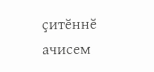ҫитӗннӗ ачисем